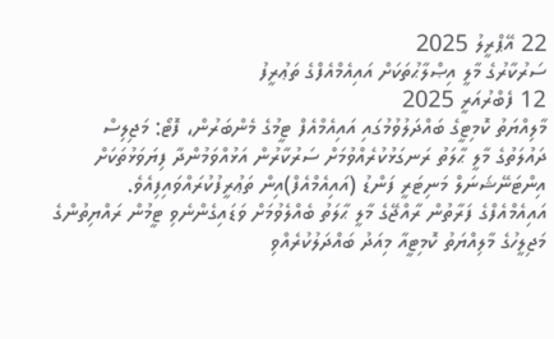22 އޭޕްރީލު 2025
ސަރުކާރުގެ މާލީ އިޞްލާޙުތަކަށް އައިއެމްއެފްގެ ތަޢުރީފު
12 ފެބްރުއަރީ 2025
މާލިއްޔަތު ކޮމިޓީގެ ބައްދަލުވުމުގައި އައިއެމްއެފް ޓީމުގެ މެންބަރުން، ފޮޓޯ: މަޖިލިސް
ދައުލަތުގެ މާލީ ޙާލަތު ރަނގަޅުކުރެއްވުމަށް ސަރުކާރުން އަޅުއްވަމުންދާ ފިޔަވަޅުތަކަށް އިންޓަނޭޝަނަލް މަނިޓަރީ ފަންޑު (އައިއެމްއެފް)އިން ތަޢުރީފުކުރައްވައިފިއެވެ.
އައިއެމްއެފްގެ ފަރާތުން ރާއްޖޭގެ މާލީ ޙާލަތު ބެއްލެވުމަށް ވަޑައިގެންނެވި ޓީމުން ރައްޔިތުންގެ މަޖިލީހުގެ މާލިއްޔަތު ކޮމިޓީއާ މިއަދު ބައްދަލުކުރެއްވި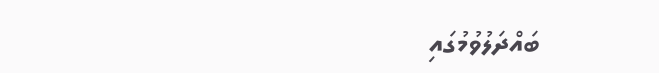ބައްދަލުވުމުގައި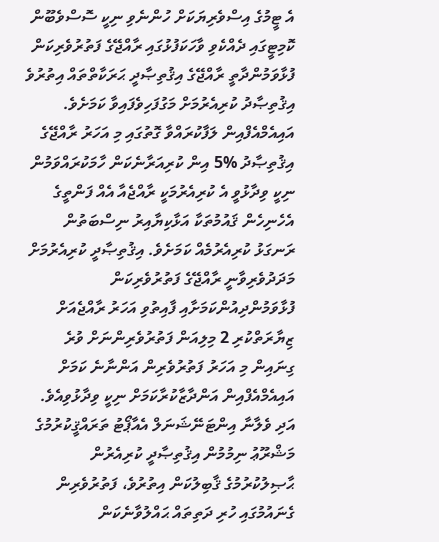އެ ޓީމުގެ އިސްވެރިޔަކަށް ހުންނެވި ނިކީ ސޮސްވެބޫން ކޮމިޓީގައި ދެއްކެވި ވާހަކަފުޅުގައި ރާއްޖޭގެ ފަތުރުވެރިކަން ފުޅާވަމުންދާތީ ރާއްޖޭގެ އިޤުތިޞާދީ ޙަރަކާތްތައް އިތުރުވެ އިޤުތިޞާދު ކުރިއެރުމަށް މަގުފަހިވެފައިވާ ކަމަށެވެ.
އައިއެމްއެފްއިން ލަފާކުރައްވާ ގޮތުގައި މި އަހަރު ރާއްޖޭގެ އިޤުތިޞާދު %5 އިން ކުރިއަރާނެކަން ހާމަކުރައްވަމުން ނިކީ ވިދާޅުވީ އެ ކުރިއެރުމަކީ ރާއްޖެއާ އެއް ފަންތީގެ އެހެނިހެން ޤައުމުތަކާ އަޅާކިޔާއިރު ނިސްބަތުން ރަނގަޅު ކުރިއެރުމެއް ކަމަށެވެ. އިޤުތިޞާދީ ކުރިއެރުމަށް މަދަދުވެރިވާނީ ރާއްޖޭގެ ފަތުރުވެރިކަން ފުޅާވަމުންދިއުންކަމަށާއި ފާއިތުވި އަހަރު ރާއްޖެއަށް ޒިޔާރަތްކުރި 2 މިލިއަން ފަތުރުވެރިންނަށް ވުރެ ގިނައިން މި އަހަރު ފަތުރުވެރިން އަންނާނެ ކަމަށް އައިއެމްއެފްއިން އަންދާޒާކުރާކަމަށް ނިކީ ވިދާޅުވިއެވެ.
އަދި ވެލާނާ އިންޓަނޭޝަނަލް އެއާޕޯޓު ތަރައްޤީކުރުމުގެ މަޝްރޫޢު ނިމުމުން އިޤުތިޞާދީ ކުރިއެރުން ޙާޞިލުކުރުމުގެ ޤާބިލުކަން އިތުރުވެ، ފަތުރުވެރިން ގެނައުމުގައި ހުރި ދަތިތައް ޙައްލުވާނެކަން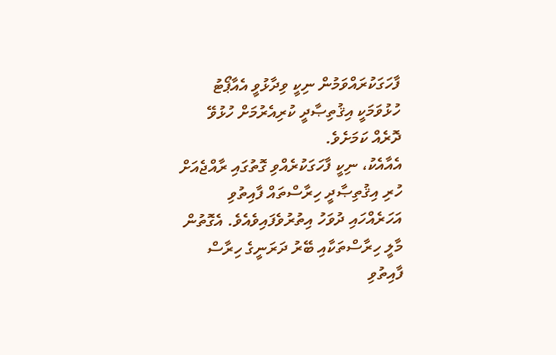ފާހަގަކުރައްވަމުން ނިކީ ވިދާޅުވީ އެއާޕޯޓު ހުޅުވަމަކީ އިޤުތިޞާދީ ކުރިއެރުމަށް ހުޅުވޭ ދޮރެއް ކަމަށެވެ.
އެއާއެކު، ނިކީ ފާހަގަކުރެއްވި ގޮތުގައި ރާއްޖެއަށް ހުރި އިޤުތިޞާދީ ހިރާސްތައް ފާއިތުވި އަހަރެއްހައި ދުވަހު އިތުރުވެފައިވެއެވެ. އެގޮތުން މާލީ ހިރާސްތަކާއި ބޭރު ދަރަނީގެ ހިރާސް ފާއިތުވި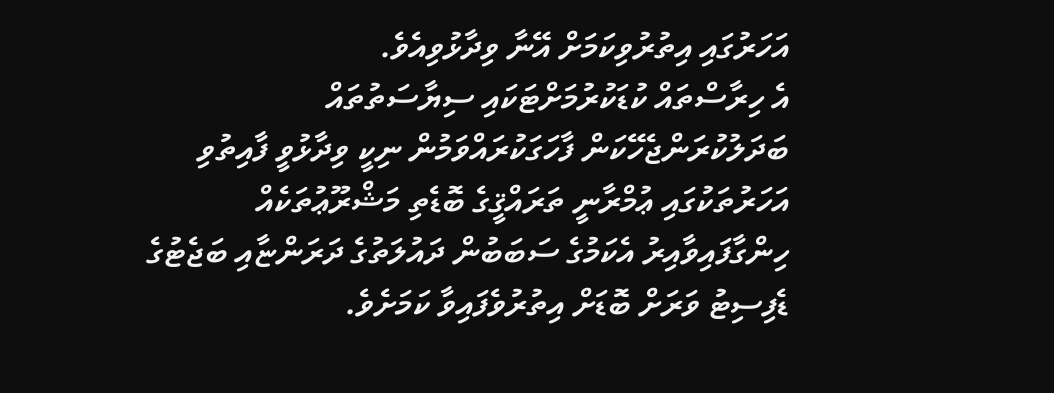އަހަރުގައި އިތުރުވިކަމަށް އޭނާ ވިދާޅުވިއެވެ.
އެ ހިރާސްތައް ކުޑަކުރުމަށްޓަކައި ސިޔާސަތުތައް ބަދަލުކުރަންޖެހޭކަން ފާހަގަކުރައްވަމުން ނިކީ ވިދާޅުވީ ފާއިތުވި އަހަރުތަކުގައި ޢުމްރާނީ ތަރައްޤީގެ ބޮޑެތި މަޝްރޫޢުތަކެއް ހިންގާފައިވާއިރު އެކަމުގެ ސަބަބުން ދައުލަތުގެ ދަރަންޏާއި ބަޖެޓުގެ ޑެފިސިޓު ވަރަށް ބޮޑަށް އިތުރުވެފައިވާ ކަމަށެވެ.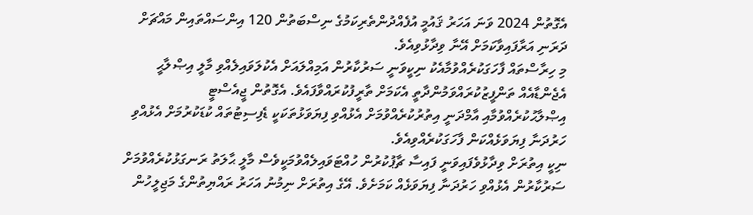އެގޮތުން 2024 ވަނަ އަހަރު ޤައުމީ އުފެއްދުންތެރިކަމުގެ ނިސްބަތުން 120 އިންސައްތައިން މައްޗަށް ދަރަނި އަރާފައިވާކަމަށް އޭނާ ވިދާޅުވިއެވެ.
މި ހިރާސްތައް ފާހަގަކުރެއްވުމާއެކު ނިކީވަނީ ސަރުކާރުން އަމިއްލައަށް އެކުލަވައިލެއްވި މާލީ އިޞްލާޙީ އެޖެންޑާއެއް ތަންފީޒުކުރައްވަމުންދާތީ އެކަމަށް ތާރީފުކުރައްވާފައެވެ. އެގޮތުން ޖީއެސްޓީ އިޞްލާޙުކުރެއްވުމާއި އާމްދަނީ އިތުރުކުރެއްވުމަށް އެޅުއްވި ފިޔަވަޅުތަކަކީ ޑެފިސިޓުތައް ކުޑަކުރުމަށް އެޅުއްވި ހަރުދަނާ ފިޔަވަޅެއްކަން ފާހަގަކުރެއްވިއެވެ.
ނިކީ އިތުރަށް ވިދާޅުވެފައިވަނީ ފައިސާ ޗާޕުކުރުން ހުއްޓަވައިލެއްވުމަކީވެސް މާލީ ޙާލަތު ރަނގަޅުކުރެއްވުމަށް ސަރުކާރުން އެޅުއްވި ހަރުދަނާ ފިޔަވަޅެއް ކަމަށެވެ. އޭގެ އިތުރަށް ނިމުނު އަހަރު ރައްޔިތުންގެ މަޖިލީހުން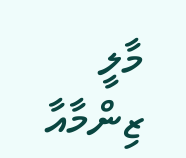މާލީ ޒިންމާއާ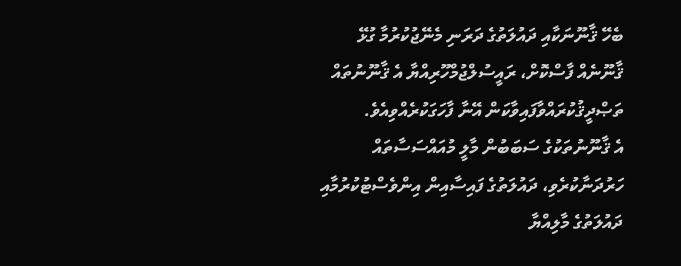ބެހޭ ޤާނޫނަކާއި ދައުލަތުގެ ދަރަނި މެނޭޖުކުރުމާ ގުޅޭ ޤާނޫނެއް ފާސްކޮށް، ރައީސުލްޖުމްހޫރިއްޔާ އެ ޤާނޫނުތައް ތަޞްދީޤުކުރައްވާފައިވާކަން އޭނާ ފާހަގަކުރެއްވިއެވެ.
އެ ޤާނޫނުތަކުގެ ސަބަބުން މާލީ މުއައްސަސާތައް ހަރުދަނާކުރެވި، ދައުލަތުގެ ފައިސާއިން އިންވެސްޓުކުރުމާއި ދައުލަތުގެ މާލިއްޔާ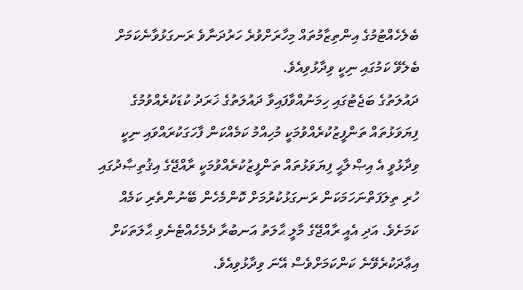ބެލެހެއްޓުމުގެ އިންތިޒާމުތައް މިހާރަށްވުރެ ހަރުދަނާވެ ރަނގަޅުވާނެކަމަށް ބެލެވޭ ކަމުގައި ނިކީ ވިދާޅުވިއެވެ.
ދައުލަތުގެ ބަޖެޓުގައި ހިމަނުއްވާފައިވާ ދައުލަތުގެ ޚަރަދު ކުޑަކުރެއްވުމުގެ ފިޔަވަޅުތައް ތަންފީޒުކުރެއްވުމަކީ މުހިއްމު ކަމެއްކަން ފާހަގަކުރައްވައި ނިކީ ވިދާޅުވީ އެ އިޞްލާޙީ ފިޔަވަޅުތައް ތަންފީޒުކުރެއްވުމަކީ ރާއްޖޭގެ އިޤުތިޞާދުގައި ހުރި ތިލަފަތްނަހަމަކަން ރަނގަޅުކުރުމަށް ކޮންމެހެން ބޭނުންތެރި ކަމެއް ކަމަށެވެ. އަދި އެއީ ރާއްޖޭގެ މާލީ ޙާލަތު އަނބުރާ ދެމެހެއްޓެނެވި ޙާލަތަކަށް އިޢާދަކުރެވޭނެ ކަންކަމަށްވެސް އޭނަ ވިދާޅުވިއެވެ.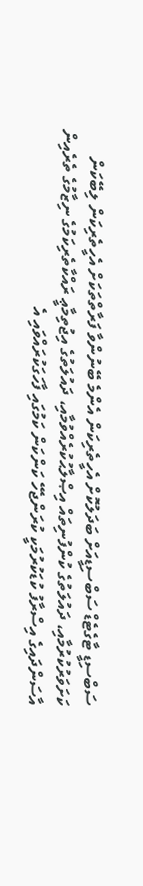ސަބްސިޑީ ޓާގެޓެޑް ސަބްސިޑީއަށް ބަދަލުކޮށް އެހީތެރިކަން އެންމެ ބޭނުންވާ ފަރާތްތަކަށް އެހީތެރިކަން ލިބޭކަން ކަށަވަރުކުރުމާއި، ދައުލަތުގެ ކުންފުނިތައް އިޞްލާޙުކުރެއްވުމާއި، ދައުލަތުގެ އިޖުތިމާޢީ ރައްކާތެރިކަމުގެ ނިޒާމުގެ ތެރެއިން އާސަންދައިގެ އިސްރާފު ކުޑަކުރުމަކީ ކުރަންޖެހޭ ކަންކަން ކަމުގައި ފާހަގަކުރައްވައި އެ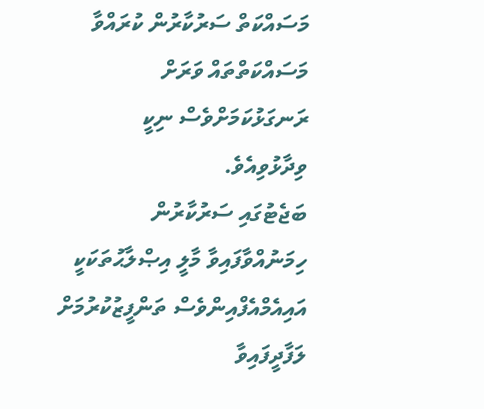މަސައްކަތް ސަރުކާރުން ކުރައްވާ މަސައްކަތްތައް ވަރަށް ރަނގަޅުކަމަށްވެސް ނިކީ ވިދާޅުވިއެވެ.
ބަޖެޓުގައި ސަރުކާރުން ހިމަނުއްވާފައިވާ މާލީ އިޞްލާޙުތަކަކީ އައިއެމްއެފްއިންވެސް ތަންފީޒުކުރުމަށް ލަފާދީފައިވާ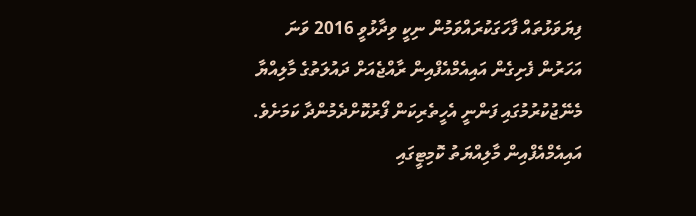ފިޔަވަޅުތައް ފާހަގަކުރައްވަމުން ނިކީ ވިދާޅުވީ 2016 ވަނަ އަހަރުން ފެށިގެން އައިއެމްއެފްއިން ރާއްޖެއަށް ދައުލަތުގެ މާލިއްޔާ މެނޭޖުކުރުމުގައި ފަންނީ އެހީތެރިކަން ފޯރުކޮށްދެމުންދާ ކަމަށެވެ.
އައިއެމްއެފްއިން މާލިއްޔަތު ކޮމިޓީގައި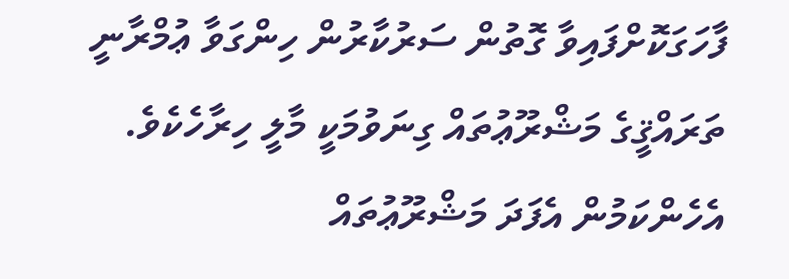ފާހަގަކޮށްފައިވާ ގޮތުން ސަރުކާރުން ހިންގަވާ ޢުމްރާނީ ތަރައްޤީގެ މަޝްރޫޢުތައް ގިނަވުމަކީ މާލީ ހިރާހެކެވެ. އެހެންކަމުން އެފަދަ މަޝްރޫޢުތައް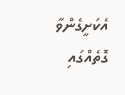އެކަށީގެންވާ ގޮތެއްގައި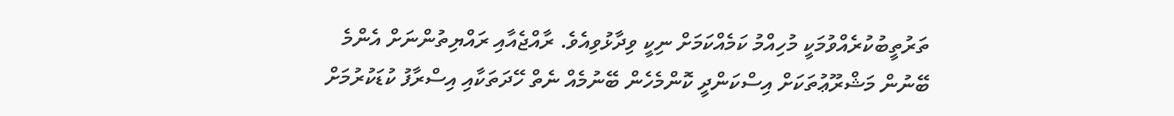ތަރުތީބުކުރެއްވުމަކީ މުހިއްމު ކަމެއްކަމަށް ނިކީ ވިދާޅުވިއެވެ. ރާއްޖެއާއި ރައްޔިތުންނަށް އެންމެ ބޭނުން މަޝްރޫޢުތަކަށް އިސްކަންދީ ކޮންމެހެން ބޭނުމެއް ނެތް ހޭދަތަކާއި އިސްރާފު ކުޑަކުރުމަށް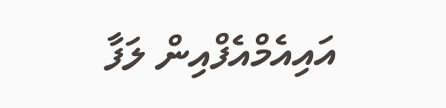އައިއެމްއެފްއިން ލަފާ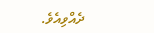ދެއްވިއެވެ.